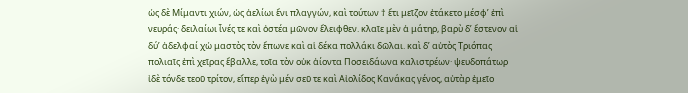ὡς δὲ Μίμαντι χιών, ὡς ἀελίωι ἔνι πλαγγών, καὶ τούτων † ἔτι μεῖζον ἐτάκετο μέσφʼ ἐπὶ νευράς· δειλαίωι ἶνές τε καὶ ὀστέα μῶνον ἔλειφθεν. κλαῖε μὲν ἁ μάτηρ, βαρὺ δʼ ἔστενον αἱ δύʼ ἀδελφαί χὡ μαστὸς τὸν ἔπωνε καὶ αἱ δέκα πολλάκι δῶλαι. καὶ δʼ αὐτὸς Τριόπας πολιαῖς ἐπὶ χεῖρας ἔβαλλε, τοῖα τὸν οὐκ ἀίοντα Ποσειδάωνα καλιστρέων· ψευδοπάτωρ ἰδὲ τόνδε τεοῦ τρίτον, εἴπερ ἐγὼ μέν σεῦ τε καὶ Αἰολίδος Κανάκας γένος, αὐτὰρ ἐμεῖο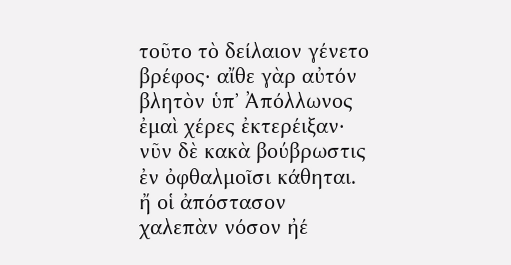τοῦτο τὸ δείλαιον γένετο βρέφος· αἴθε γὰρ αὐτόν βλητὸν ὑπʼ Ἀπόλλωνος ἐμαὶ χέρες ἐκτερέιξαν· νῦν δὲ κακὰ βούβρωστις ἐν ὀφθαλμοῖσι κάθηται. ἤ οἱ ἀπόστασον χαλεπὰν νόσον ἠέ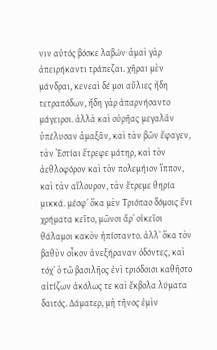νιν αὐτός βόσκε λαβών· ἁμαὶ γὰρ ἀπειρήκαντι τράπεζαι. χῆραι μὲν μάνδραι, κενεαὶ δέ μοι αὔλιες ἤδη τετραπόδων, ἤδη γὰρ ἀπαρνήσαντο μάγειροι. ἀλλὰ καὶ οὐρῆας μεγαλᾶν ὑπέλυσαν ἁμαξᾶν, καὶ τὰν βῶν ἔφαγεν, τὰν Ἑστίαι ἔτρεφε μάτηρ, καὶ τὸν ἀεθλοφόρον καὶ τὸν πολεμήιον ἵππον, καὶ τὰν αἴλουρον, τὰν ἔτρεμε θηρία μικκά. μέσφʼ ὅκα μὲν Τριόπαο δόμοις ἔνι χρήματα κεῖτο, μῶνοι ἄρʼ οἰκεῖοι θάλαμοι κακὸν ἠπίσταντο. ἀλλʼ ὅκα τὸν βαθὺν οἶκον ἀνεξήραναν ὀδόντες, καὶ τόχʼ ὁ τῶ βασιλῆος ἐνὶ τριόδοισι καθῆστο αἰτίζων ἀκόλως τε καὶ ἔκβολα λύματα δαιτός. Δάματερ, μὴ τῆνος ἐμὶν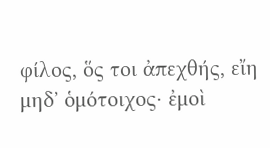φίλος, ὅς τοι ἀπεχθής, εἴη μηδʼ ὁμότοιχος· ἐμοὶ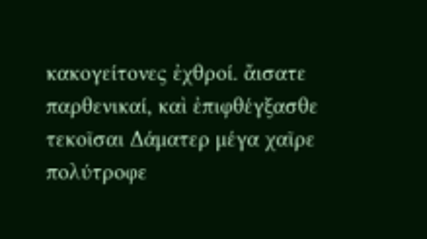κακογείτονες ἐχθροί. ἄισατε παρθενικαί, καὶ ἐπιφθέγξασθε τεκοῖσαι Δάματερ μέγα χαῖρε πολύτροφε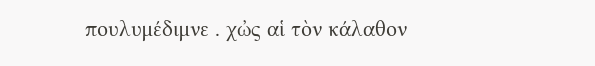πουλυμέδιμνε . χὠς αἱ τὸν κάλαθον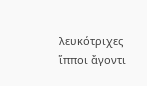λευκότριχες ἵπποι ἄγοντι